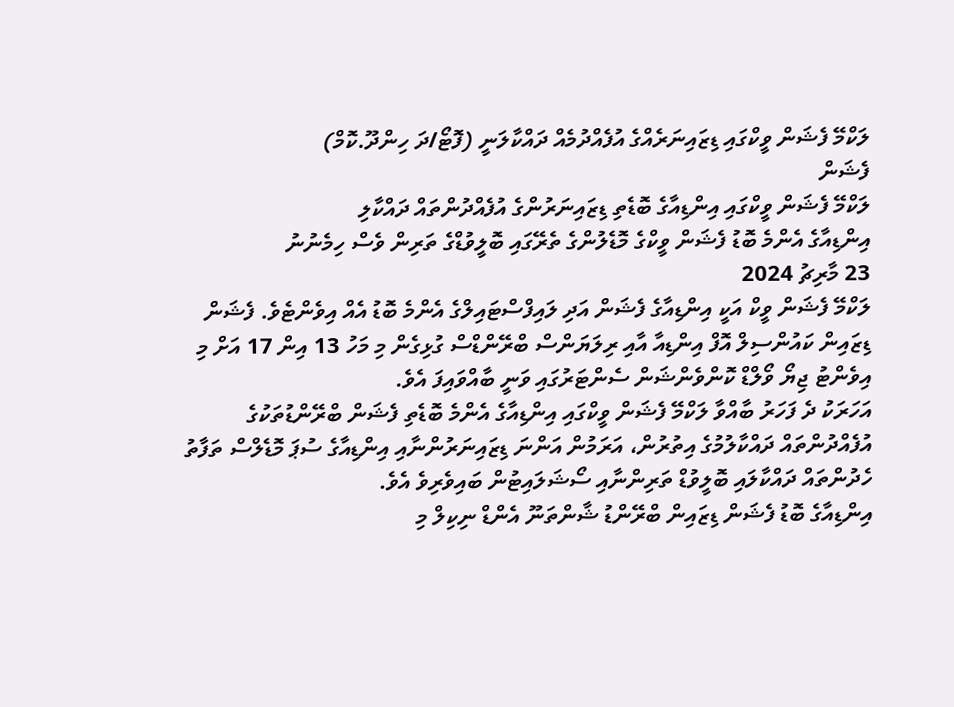ލަކްމޭ ފެޝަން ވީކްގައި ޑިޒައިނަރެއްގެ އުފެއްދުމެއް ދައްކާލަނީ (ފޮޓޯ/ދަ ހިންދޫ.ކޮމް)
ފެޝަން
ލަކްމޭ ފެޝަން ވީކްގައި އިންޑިއާގެ ބޮޑެތި ޑިޒައިނަރުންގެ އުފެއްދުންތައް ދައްކާލި
އިންޑިއާގެ އެންމެ ބޮޑު ފެޝަން ވީކްގެ މޮޑެލުންގެ ތެރޭގައި ބޮލީވުޑްގެ ތަރިން ވެސް ހިމެނުނު
23 މާރިޗު 2024
ލަކްމޭ ފެޝަން ވީކް އަކީ އިންޑިއާގެ ފެޝަން އަދި ލައިފްސްޓައިލްގެ އެންމެ ބޮޑު އެއް އިވެންޓެވެ. ފެޝަން ޑިޒައިން ކައުންސިލް އޮފް އިންޑިއާ އާއި ރިލަޔަންސް ބްރޭންޑްސް ގުޅިގެން މި މަހު 13 އިން 17 އަށް މި އިވެންޓު ޖިޔޯ ވޯލްޑް ކޮންވެންޝަން ސެންޓަރުގައި ވަނީ ބާއްވައިފަ އެވެ.
އަހަރަކު ދެ ފަހަރު ބާއްވާ ލަކްމޭ ފެޝަން ވީކްގައި އިންޑިއާގެ އެންމެ ބޮޑެތި ފެޝަން ބްރޭންޑުތަކުގެ އުފެއްދުންތައް ދައްކާލުމުގެ އިތުރުން، އަރަމުން އަންނަ ޑިޒައިނަރުންނާއި އިންޑިއާގެ ސުޕަ މޮޑެލްސް ތަފާތު ހެދުންތައް ދައްކާލައި ބޮލީވުޑް ތަރިންނާއި ސޯޝަލައިޓުން ބައިވެރިވެ އެވެ.
އިންޑިއާގެ ބޮޑު ފެޝަން ޑިޒައިން ބްރޭންޑު ޝާންތަނޫ އެންޑް ނިކިލް މި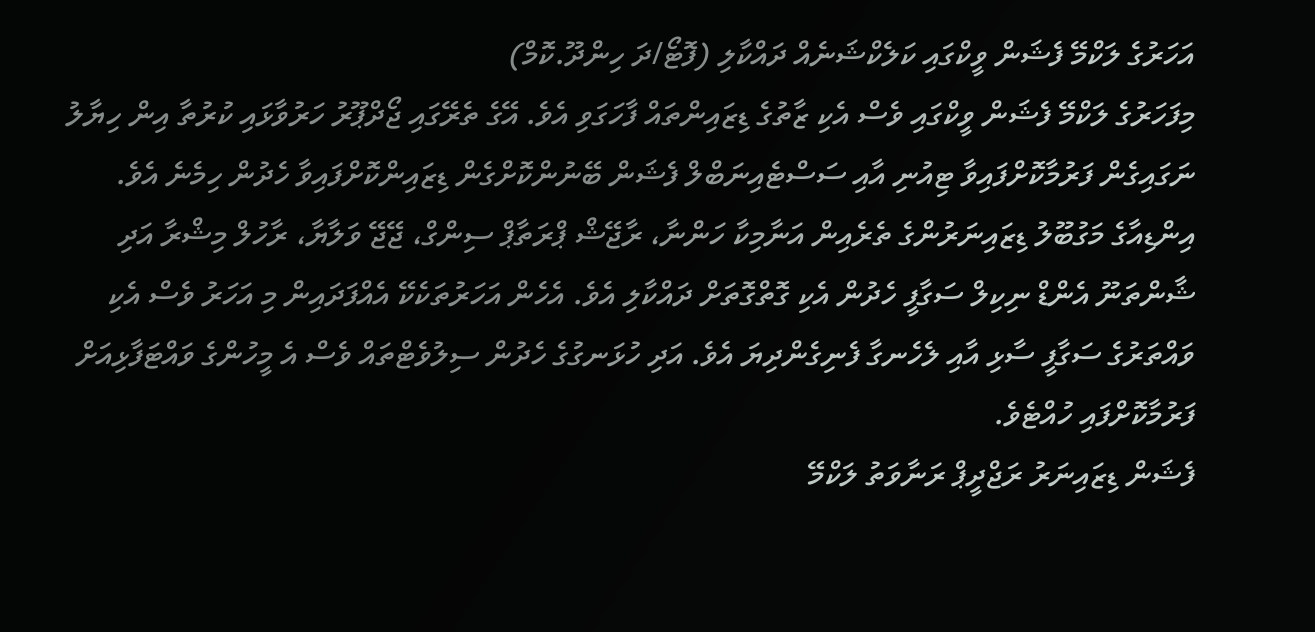އަހަރުގެ ލަކްމޭ ފެޝަން ވީކްގައި ކަލެކްޝަނެއް ދައްކާލި (ފޮޓޯ/ދަ ހިންދޫ.ކޮމް)
މިފަހަރުގެ ލަކްމޭ ފެޝަން ވީކްގައި ވެސް އެކި ޒާތުގެ ޑިޒައިންތައް ފާހަގަވި އެވެ. އޭގެ ތެރޭގައި ޖޯދްޕޫރު ހަރުވާޅައި ކުރުތާ އިން ހިޔާލު ނަގައިގެން ފަރުމާކޮށްފައިވާ ޓިއުނި އާއި ސަސްޓެއިނަބްލް ފެޝަން ބޭނުންކޮށްގެން ޑިޒައިންކޮށްފައިވާ ހެދުން ހިމެނެ އެވެ.
އިންޑިއާގެ މަގުބޫލު ޑިޒައިނަރުންގެ ތެރެއިން އަނާމިކާ ހަންނާ، ރާޖޭޝް ޕްރަތާޕް ސިންގް، ޖޭޖޭ ވަލާޔާ، ރާހުލް މިޝްރާ އަދި ޝާންތަނޫ އެންޑް ނިކިލް ސަގާފީ ހެދުން އެކި ގޮތްގޮތަށް ދައްކާލި އެވެ. އެހެން އަހަރުތަކެކޭ އެއްފަދައިން މި އަހަރު ވެސް އެކި ވައްތަރުގެ ސަގާފީ ސާޅި އާއި ލެހެނގާ ފެނިގެންދިޔަ އެވެ. އަދި ހުޅަނގުގެ ހެދުން ސިލުވެޓްތައް ވެސް އެ މީހުންގެ ވައްޓަފާޅިއަށް ފަރުމާކޮށްފައި ހުއްޓެވެ.
ފެޝަން ޑިޒައިނަރު ރަޖްދީޕް ރަނާވަތު ލަކްމޭ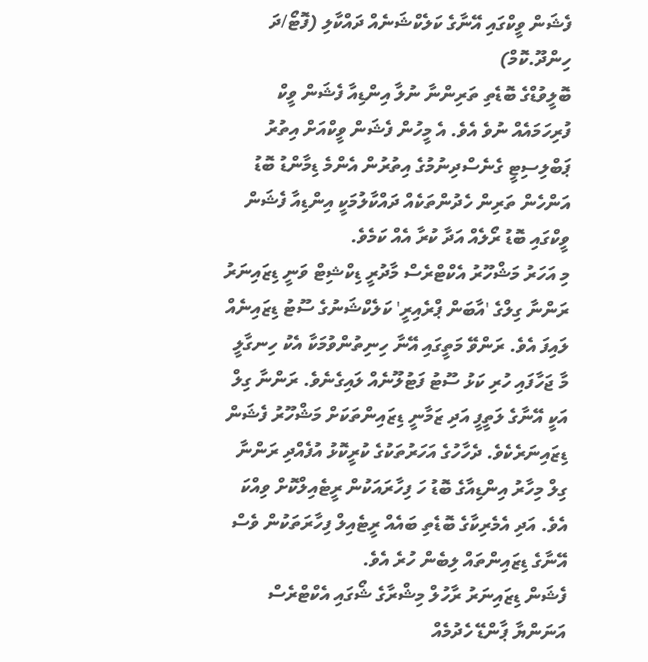ފެޝަން ވީކްގައި އޭނާގެ ކަލެކްޝަނެއް ދައްކާލި (ފޮޓޯ/ދަ ހިންދޫ.ކޮމް)
ބޮލީވުޑްގެ ބޮޑެތި ތަރިންނާ ނުލާ އިންޑިއާ ފެޝަން ވީކް ފުރިހަމައެއް ނުވެ އެވެ. އެ މީހުން ފެޝަން ވީކްއަށް އިތުރު ޕަބްލިސިޓީ ގެނެސްދިނުމުގެ އިތުރުން އެންމެ ޑިމާންޑު ބޮޑު އަންހެން ތަރިން ހެދުންތަކެއް ދައްކާލުމަކީ އިންޑިއާ ފެޝަން ވީކްގައި ބޮޑު ރޯލެއް އަދާ ކުރާ އެއް ކަމެވެ.
މި އަހަރު މަޝްހޫރު އެކްޓްރެސް މާދުރީ ޑިކްޝިޓް ވަނީ ޑިޒައިނަރު ރަންނާ ގިލްގެ 'އާބަން ޕްރެއިރީ' ކަލެކްޝަނުގެ ސޫޓު ޑިޒައިނެއް ލައިފަ އެވެ. ރަންވޭ މަތީގައި އޭނާ ހިނިތުންވުމަކާ އެކު ހިނގާލީ މާ ޖަހާފައި ހުރި ކަޅު ސޫޓު ފަޓުލޫނެއް ލައިގެނެވެ. ރަންނާ ގިލް އަކީ އޭނާގެ ލަތީފީ އަދި ޒަމާނީ ޑިޒައިންތަކަށް މަޝްހޫރު ފެޝަން ޑިޒައިނަރެކެވެ. ދެހާހުގެ އަހަރުތަކުގެ ކުރީކޮޅު އުފެއްދި ރަންނާ ގިލް މިހާރު އިންޑިއާގެ ބޮޑު ހަ ފިހާރައަކުން ރީޓެއިލްކޮށް ވިއްކަ އެވެ. އަދި އެމެރިކާގެ ބޮޑެތި ބައެއް ރީޓެއިލް ފިހާރަތަކުން ވެސް އޭނާގެ ޑިޒައިންތައް ލިބެން ހުރެ އެވެ.
ފެޝަން ޑިޒައިނަރު ރާހުލް މިޝްރާގެ ޝޯގައި އެކްޓްރެސް އަނަންޔާ ޕާންޑޭ ހެދުމެއް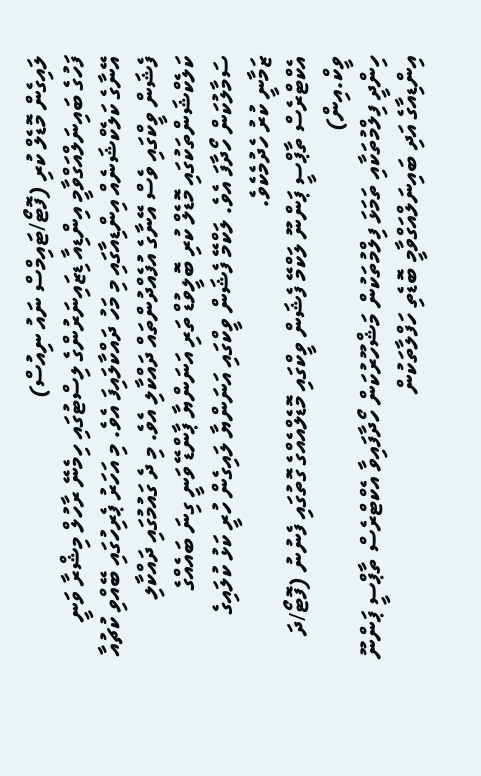ލައިގެން މޮޑެލް ކުރި (ފޮޓޯ/ޓައިމްސް ނައު ނިއުސް)
ފަހުގެ ބައިނަލްއަގްވާމީ އިންޑިއާ ޑިޒައިނަރުންގެ ލިސްޓުގައި ހިމެނޭ ރާހުލް މިޝްރާ ވަނީ އޭނާގެ ކަލެކްޝަނެއް އިންޑިއާގައި މި މަހު ދައްކާލައިފަ އެވެ. މި އަހަރު ޕެރިހުގައި ބޭއްވި ކުޗުއާ ފެޝަން ވީކްގައި ވެސް އޭނާގެ އުފެއްދުންތައް ދައްކާލި އެވެ. މި ދެ ގައުމުގައި ދައްކާލި ކަލެކްޝަންތަކުގައި މޮޑެލް ކުރި ބޮލީވުޑް ތަރި އަނަންޔާ ޕާންޑޭ ވަނީ ގިނަ ބައެއްގެ ސަމާލުކަން ހޯދާފަ އެވެ. ލަކްމޭ ފެޝަން ވީކްގައި އަނަންޔާ ލައިގެން ހުރީ ކަޅު ކުލައިގެ ޒަމާނީ ކުރު ހެދުމެކެވެ.
އެކްޓްރެސް ތާޕްސީ ޕަންނޫ ލަކްމޭ ފެޝަން ވީކްގައި މޮޑެލްއެއްގެ ގޮތުގައި ފެނުނު (ފޮޓޯ/ދަ ވީކް.އިން)
ހިންދީ ފިލްމުތަކާއި ތަމަޅަ ފިލްމުތަކުން މަޝްހޫރުކަން ހޯދާފައިވާ އެކްޓްރެސް ތާޕްސީ ޕަންނޫ އިންޑިއާގެ އަދި ބައިނަލްއަގްވާމީ ބޮޑެތި ހަފްލާތަކުން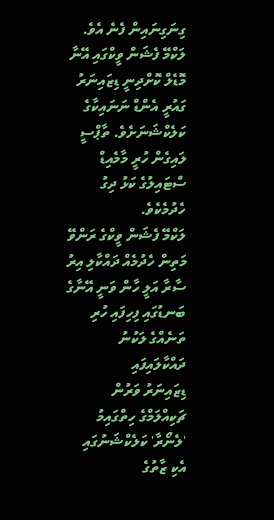ގިނަގިނައިން ފެނެ އެވެ. ލަކްމޭ ފެޝަން ވީކްގައި އޭނާ މޮޑެލް ކޮށްދިނީ ޑިޒައިނަރު ގައުރީ އެންޑް ނަނައިކާގެ ކަލެކްޝަނަށެވެ. ތާޕްސީ ލައިގެން ހުރީ މާމެއިޑް ސްޓައިލުގެ ކަޅު ދިގު ހެދުމެކެވެ.
ލަކްމޭ ފެޝަން ވީކްގެ ރަންވޭ މަތިން ހެދުމެއް ދައްކާލި އިރު ސާރާ އަލީ ހާން ވަނީ އޭނާގެ ބަނޑުގައި ފިހިފައި ހުރި ތަނެއްގެ ލަކުނު ދައްކާލައިފައި
ޑިޒައިނަރު ވަރުން ޗަކިއްލަމްގެ ހިތްގައިމު 'ލެނޯރާ' ކަލެކްޝަނުގައި އެކި ޒާތުގެ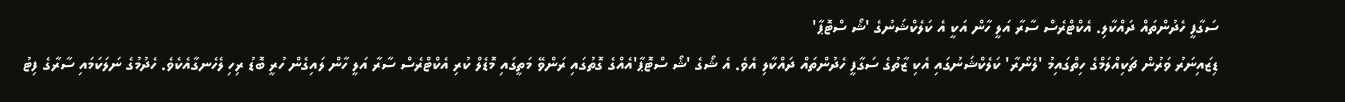ސަގާފީ ހެދުންތައް ދައްކާލި. އެކްޓްރެސް ސާރާ އަލީ ހާން އަކީ އެ ކަލެކްޝަނުގެ 'ޝޯ ސްޓޮޕާ'
ޑިޒައިނަރު ވަރުން ޗަކިއްލަމްގެ ހިތްގައިމު 'ލެނޯރާ' ކަލެކްޝަނުގައި އެކި ޒާތުގެ ސަގާފީ ހެދުންތައް ދައްކާލި އެވެ. އެ ޝޯގެ 'ޝޯ ސްޓޮޕާ'އެއްގެ ގޮތުގައި ރަންވޭ މަތީގައި މޮޑެލް ކުރި އެކްޓްރެސް ސާރާ އަލީ ހާން ލައިގެން ހުރީ ބޮޑު ރިހި ލެހެނގާއެކެވެ. ހެދުމުގެ ނަލަކަމައި ސާރާގެ ފިޓު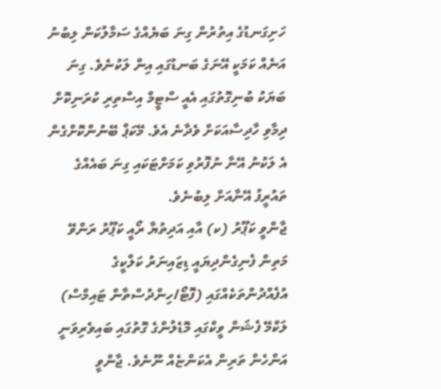ހަށިގަނޑުގެ އިތުރުން ގިނަ ބަޔެއްގެ ސަމާލުކަން ލިބުނު އަނެއް ކަމަކީ އޭނަގެ ބަނޑުގައި އިން ލަކުނެވެ. ގިނަ ބަޔަކު ބުނިގޮތުގައި އެއީ ސްޓީމް އިސްތިރި ކުރަނިކޮށް ދިމާވި ހާދިސާއަކަށް ވެދާނެ އެވެ. މޭކަޕް ބޭނުންކޮށްގެން އެ ލަކުނު އޭނާ ނުފޮރުވި ކަމަށްޓަކައި ގިނަ ބައެއްގެ ތައުރީފު އޭނާއަށް ލިބުނެވެ.
ޖާންވީ ކަޕޫރު (ކ) އާއި އަދިތުޔާ ރޯއީ ކަޕޫރު ރަންވޭ މަތިން ފެނިގެންދިޔައީ ޑިޒައިނަރު ކަލްކީގެ އުފެއްދުންތަކެއްގައި (ފޮޓޯ/ހިންދުސްތާން ޓައިމްސް)
ލަކްމޭ ފެޝަން ވީކްގައި މޮޑެލުންގެ ގޮތުގައި ބައިވެރިވަނީ އަންހެން ތަރިން އެކަންޏެއް ނޫނެވެ. ޖާންވީ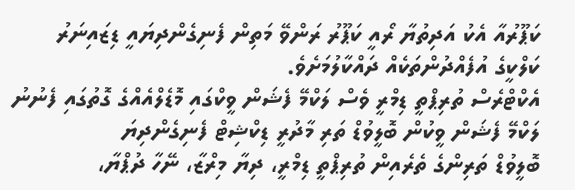ކަޕޫރުއާ އެކު އަދިތުޔާ ރޯއީ ކަޕޫރު ރަންވޭ މަތިން ފެނިގެންދިޔައީ ޑިޒައިނަރު ކަލްކީގެ އުފެއްދުންތަކެއް ދައްކާލުމަށެވެ.
އެކްޓްރެސް ތުރިޕްތީ ޑިމްރީ ވެސް ލަކްމޭ ފެޝަން ވީކްގައި މޮޑެލްއެއްގެ ގޮތުގައި ފެނުނު
ލަކްމޭ ފެޝަން ވީކުން ބޮލީވުޑް ތަރި މާދުރީ ޑިކްޝިޓް ފެނިގެންދިޔަ
ބޮލީވުޑް ތަރިންގެ ތެރެއިން ތުރިޕްތީ ޑިމްރީ، ދިޔާ މިރްޒާ، ނޭހާ ދުޕްޔާ،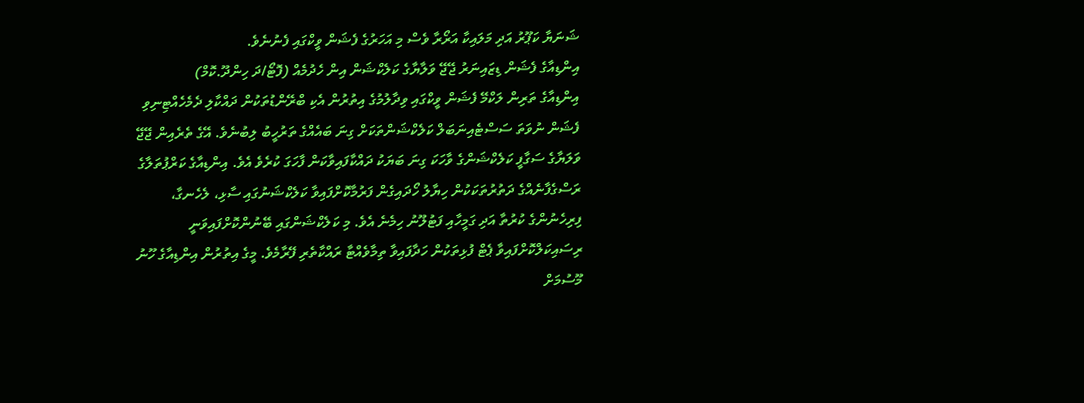ޝަނަޔާ ކަޕޫރު އަދި މަލައިކާ އަރޯރާ ވެސް މި އަހަރުގެ ފެޝަން ވީކްގައި ފެނުނެވެ.
އިންޑިއާގެ ފެޝަން ޑިޒައިނަރު ޖޭޖޭ ވަލާޔާގެ ކަލެކްޝަން އިން ހެދުމެއް (ފޮޓޯ/ދަ ހިންދޫ.ކޮމް)
އިންޑިއާގެ ތަރިން ލަކްމޭ ފެޝަން ވީކްގައި ވިދާލުމުގެ އިތުރުން އެކި ބްރޭންޑުތަކުން ދައްކާލި ދެމެހެއްޓިނިވި ފެޝަން ނުވަތަ ސަސްޓެއިނަބަލް ކަލެކްޝަންތަކަށް ގިނަ ބައެއްގެ ތަރުހީބު ލިބުނެވެ. އޭގެ ތެރެއިން ޖޭޖޭ ވަލަޔާގެ ސަގާފީ ކަލެކްޝަންގެ ވާހަކަ ގިނަ ބަޔަކު ދައްކާފައިވާކަން ފާހަގަ ކުރެވެ އެވެ. އިންޑިއާގެ ކަރްޕުތަލާގެ ރަސްގެފާނެއްގެ ދަތުރުތަކަކުން ހިޔާލު ހޯދައިގެން ފަރުމާކޮށްފައިވާ ކަލެކްޝަނުގައި ސާޅި، ލެހެނގާ، ފިރިހެނުންގެ ކުރުތާ އަދި ގަމީހާއި ފަޓުލޫނު ހިމެނެ އެވެ. މި ކަލެކްޝަންގައި ބޭނުންކޮށްފައިވަނީ ރިސައިކަލްކޮށްފައިވާ ޕެޓް ފުޅިތަކުން ހަދާފައިވާ ތިމާވެއްޓާ ރައްކާތެރި ފޭރާމެވެ. މީގެ އިތުރުން އިންޑިއާގެ ހޫނު މޫސުމަށް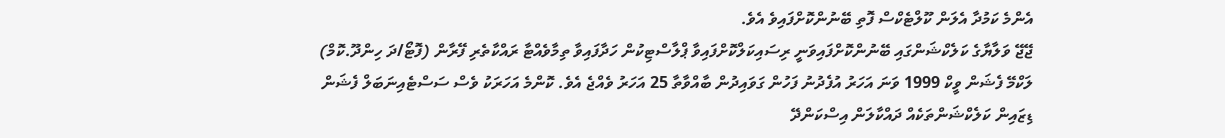އެންމެ ކަމުދާ އެލަން ކޫލްޓެކްސް ފޮތި ބޭނުންކޮށްފައިވެ އެވެ.
ޖޭޖޭ ވަލާޔާގެ ކަލެކްޝަންގައި ބޭނުންކޮށްފައިވަނީ ރިސައިކަލްކޮށްފައިވާ ޕްލާސްޓިކުން ހަދާފައިވާ ތިމާވެއްޓާ ރައްކާތެރި ފޭރާން (ފޮޓޯ/ދަ ހިންދޫ.ކޮމް)
ލަކްމޭ ފެޝަން ވީކް 1999 ވަނަ އަހަރު އުފެދުނު ފަހުން ގަވައިދުން ބާއްވާތާ 25 އަހަރު ވެއްޖެ އެވެ. ކޮންމެ އަހަރަކު ވެސް ސަސްޓެއިނަބަލް ފެޝަން ޑިޒައިން ކަލެކްޝަންތަކެއް ދައްކާލަން އިސްކަންދޭ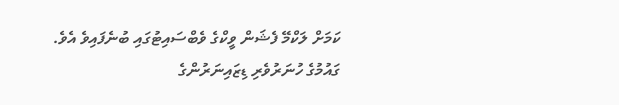ކަމަށް ލަކްމޭ ފެޝަން ވީކްގެ ވެބްސައިޓުގައި ބުނެފައިވެ އެވެ.
ގައުމުގެ ހުނަރުވެރި ޑިޒައިނަރުންގެ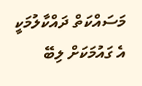މަސައްކަތް ދައްކާލުމަކީ އެ ގައުމަކަށް ލިބޭ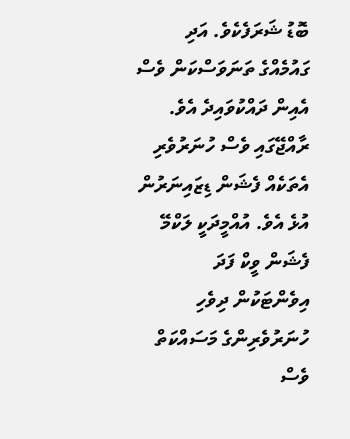ބޮޑު ޝަރަފެކެވެ. އަދި ގައުމެއްގެ ތަނަވަސްކަން ވެސް އެއިން ދައްކުވައިދެ އެވެ. ރާއްޖޭގައި ވެސް ހުނަރުވެރި އެތަކެއް ފެޝަން ޑިޒައިނަރުން އުޅެ އެވެ. އުއްމީދަކީ ލަކްމޭ ފެޝަން ވީކް ފަދަ އިވެންޓަކުން ދިވެހި ހުނަރުވެރިންގެ މަސައްކަތް ވެސް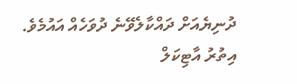ދުނިޔެއަށް ދައްކާލެވޭނެ ދުވަހެއް އައުމެވެ.
އިތުރު އާޓިކަލް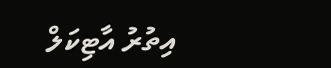އިތުރު އާޓިކަލް